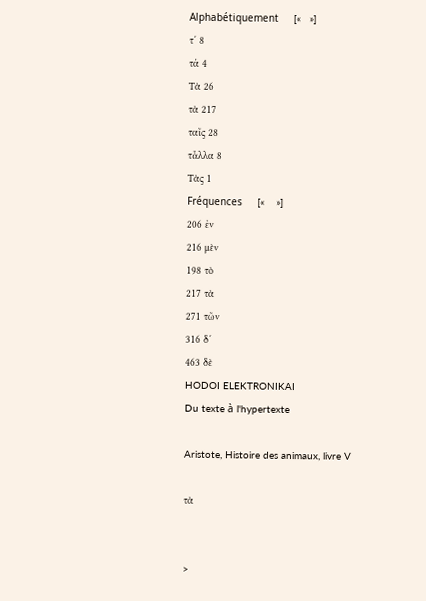Alphabétiquement     [«   »]
τ´ 8
τά 4
Τὰ 26
τὰ 217
ταῖς 28
τἆλλα 8
Τὰς 1
Fréquences     [«    »]
206 ἐν
216 μὲν
198 τὸ
217 τὰ
271 τῶν
316 δ´
463 δὲ
HODOI ELEKTRONIKAI
Du texte à l'hypertexte

Aristote, Histoire des animaux, livre V

τὰ


>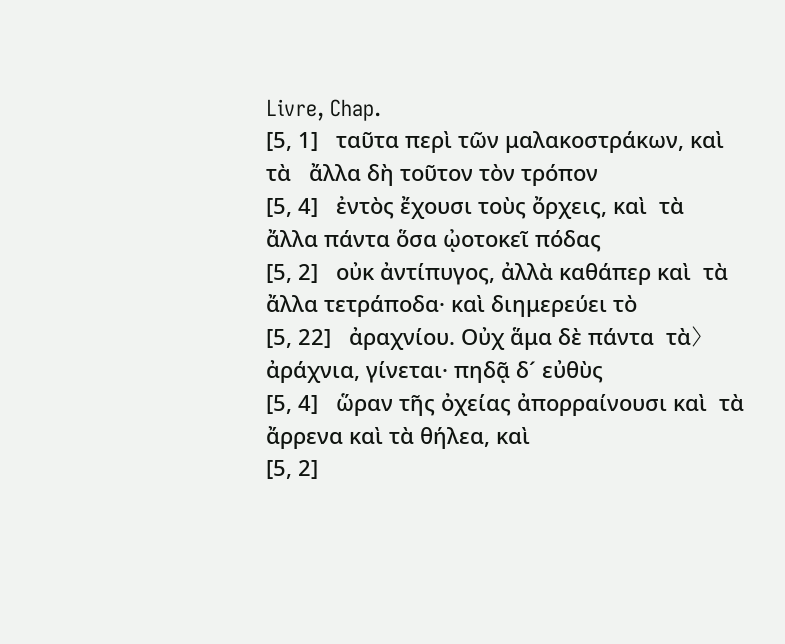Livre, Chap.
[5, 1]   ταῦτα περὶ τῶν μαλακοστράκων, καὶ  τὰ   ἄλλα δὴ τοῦτον τὸν τρόπον
[5, 4]   ἐντὸς ἔχουσι τοὺς ὄρχεις, καὶ  τὰ   ἄλλα πάντα ὅσα ᾠοτοκεῖ πόδας
[5, 2]   οὐκ ἀντίπυγος, ἀλλὰ καθάπερ καὶ  τὰ   ἄλλα τετράποδα· καὶ διημερεύει τὸ
[5, 22]   ἀραχνίου. Οὐχ ἅμα δὲ πάντα  τὰ〉   ἀράχνια, γίνεται· πηδᾷ δ´ εὐθὺς
[5, 4]   ὥραν τῆς ὀχείας ἀπορραίνουσι καὶ  τὰ   ἄρρενα καὶ τὰ θήλεα, καὶ
[5, 2]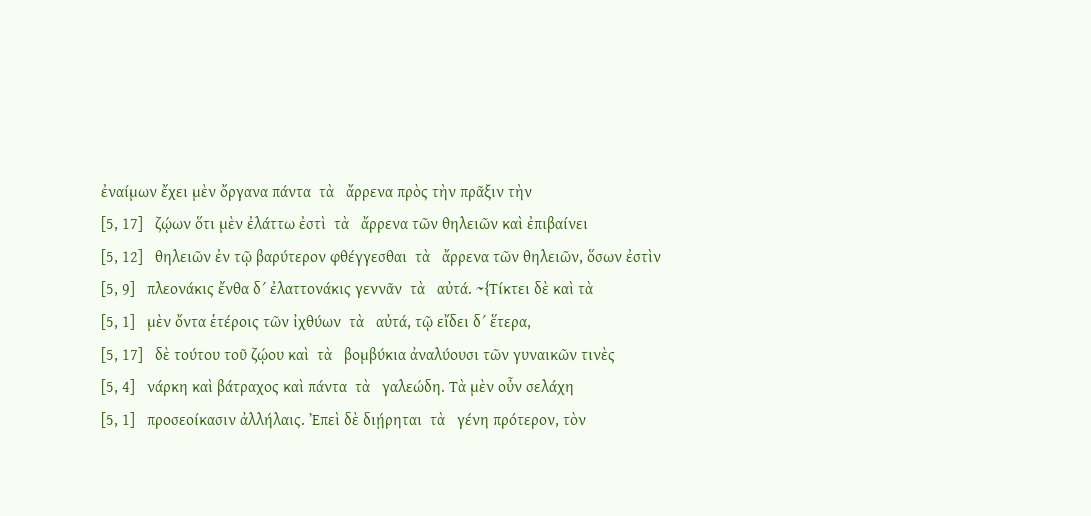ἐναίμων ἔχει μὲν ὄργανα πάντα  τὰ   ἄρρενα πρὸς τὴν πρᾶξιν τὴν
[5, 17]   ζῴων ὅτι μὲν ἐλάττω ἐστὶ  τὰ   ἄρρενα τῶν θηλειῶν καὶ ἐπιβαίνει
[5, 12]   θηλειῶν ἐν τῷ βαρύτερον φθέγγεσθαι  τὰ   ἄρρενα τῶν θηλειῶν, ὅσων ἐστὶν
[5, 9]   πλεονάκις ἔνθα δ´ ἐλαττονάκις γεννᾶν  τὰ   αὐτά. ~{Τίκτει δὲ καὶ τὰ
[5, 1]   μὲν ὄντα ἑτέροις τῶν ἰχθύων  τὰ   αὐτά, τῷ εἴδει δ´ ἕτερα,
[5, 17]   δὲ τούτου τοῦ ζῴου καὶ  τὰ   βομβύκια ἀναλύουσι τῶν γυναικῶν τινὲς
[5, 4]   νάρκη καὶ βάτραχος καὶ πάντα  τὰ   γαλεώδη. Τὰ μὲν οὖν σελάχη
[5, 1]   προσεοίκασιν ἀλλήλαις. Ἐπεὶ δὲ διῄρηται  τὰ   γένη πρότερον, τὸν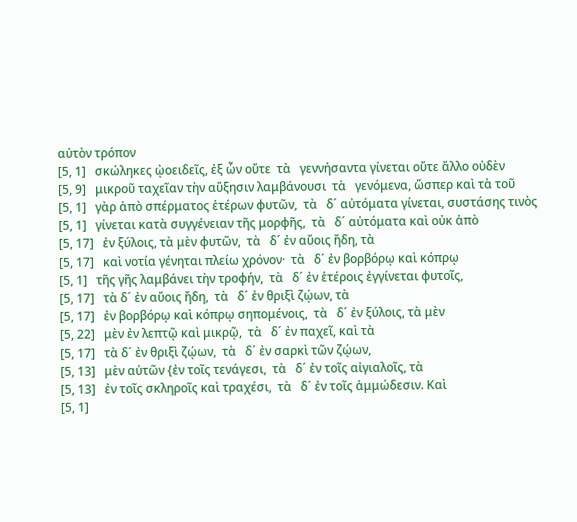αὐτὸν τρόπον
[5, 1]   σκώληκες ᾠοειδεῖς, ἐξ ὧν οὔτε  τὰ   γεννήσαντα γίνεται οὔτε ἄλλο οὐδὲν
[5, 9]   μικροῦ ταχεῖαν τὴν αὔξησιν λαμβάνουσι  τὰ   γενόμενα, ὥσπερ καὶ τὰ τοῦ
[5, 1]   γὰρ ἀπὸ σπέρματος ἑτέρων φυτῶν,  τὰ   δ´ αὐτόματα γίνεται, συστάσης τινὸς
[5, 1]   γίνεται κατὰ συγγένειαν τῆς μορφῆς,  τὰ   δ´ αὐτόματα καὶ οὐκ ἀπὸ
[5, 17]   ἐν ξύλοις, τὰ μὲν φυτῶν,  τὰ   δ´ ἐν αὔοις ἤδη, τὰ
[5, 17]   καὶ νοτία γένηται πλείω χρόνον·  τὰ   δ´ ἐν βορβόρῳ καὶ κόπρῳ
[5, 1]   τῆς γῆς λαμβάνει τὴν τροφήν,  τὰ   δ´ ἐν ἑτέροις ἐγγίνεται φυτοῖς,
[5, 17]   τὰ δ´ ἐν αὔοις ἤδη,  τὰ   δ´ ἐν θριξὶ ζῴων, τὰ
[5, 17]   ἐν βορβόρῳ καὶ κόπρῳ σηπομένοις,  τὰ   δ´ ἐν ξύλοις, τὰ μὲν
[5, 22]   μὲν ἐν λεπτῷ καὶ μικρῷ,  τὰ   δ´ ἐν παχεῖ, καὶ τὰ
[5, 17]   τὰ δ´ ἐν θριξὶ ζῴων,  τὰ   δ´ ἐν σαρκὶ τῶν ζῴων,
[5, 13]   μὲν αὐτῶν {ἐν τοῖς τενάγεσι,  τὰ   δ´ ἐν τοῖς αἰγιαλοῖς, τὰ
[5, 13]   ἐν τοῖς σκληροῖς καὶ τραχέσι,  τὰ   δ´ ἐν τοῖς ἀμμώδεσιν. Καὶ
[5, 1]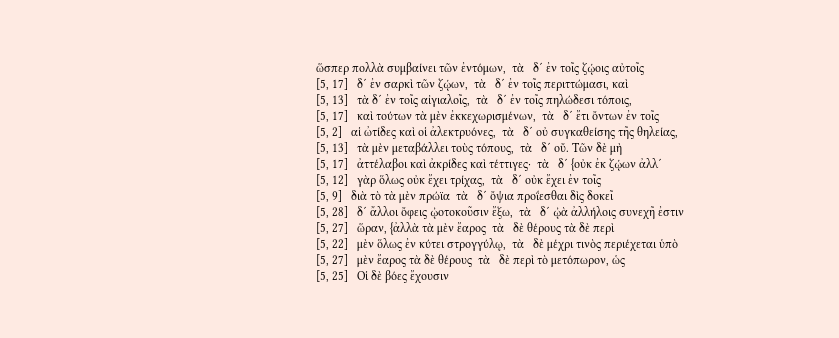ὥσπερ πολλὰ συμβαίνει τῶν ἐντόμων,  τὰ   δ´ ἐν τοῖς ζῴοις αὐτοῖς
[5, 17]   δ´ ἐν σαρκὶ τῶν ζῴων,  τὰ   δ´ ἐν τοῖς περιττώμασι, καὶ
[5, 13]   τὰ δ´ ἐν τοῖς αἰγιαλοῖς,  τὰ   δ´ ἐν τοῖς πηλώδεσι τόποις,
[5, 17]   καὶ τούτων τὰ μὲν ἐκκεχωρισμένων,  τὰ   δ´ ἔτι ὄντων ἐν τοῖς
[5, 2]   αἱ ὠτίδες καὶ οἱ ἀλεκτρυόνες,  τὰ   δ´ οὐ συγκαθείσης τῆς θηλείας,
[5, 13]   τὰ μὲν μεταβάλλει τοὺς τόπους,  τὰ   δ´ οὔ. Τῶν δὲ μὴ
[5, 17]   ἀττέλαβοι καὶ ἀκρίδες καὶ τέττιγες·  τὰ   δ´ {οὐκ ἐκ ζῴων ἀλλ´
[5, 12]   γὰρ ὅλως οὐκ ἔχει τρίχας,  τὰ   δ´ οὐκ ἔχει ἐν τοῖς
[5, 9]   διὰ τὸ τὰ μὲν πρώϊα  τὰ   δ´ ὄψια προΐεσθαι δὶς δοκεῖ
[5, 28]   δ´ ἄλλοι ὄφεις ᾠοτοκοῦσιν ἔξω,  τὰ   δ´ ᾠὰ ἀλλήλοις συνεχῆ ἐστιν
[5, 27]   ὥραν, {ἀλλὰ τὰ μὲν ἔαρος  τὰ   δὲ θέρους τὰ δὲ περὶ
[5, 22]   μὲν ὅλως ἐν κύτει στρογγύλῳ,  τὰ   δὲ μέχρι τινὸς περιέχεται ὑπὸ
[5, 27]   μὲν ἔαρος τὰ δὲ θέρους  τὰ   δὲ περὶ τὸ μετόπωρον, ὡς
[5, 25]   Οἱ δὲ βόες ἔχουσιν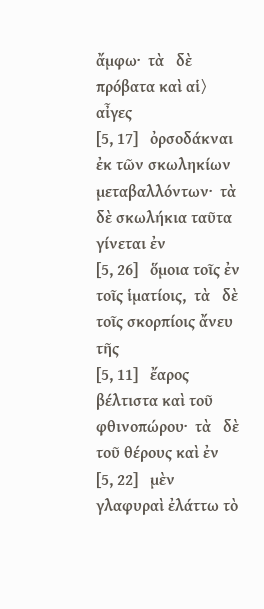ἄμφω·  τὰ   δὲ πρόβατα καὶ αἱ〉 αἶγες
[5, 17]   ὀρσοδάκναι ἐκ τῶν σκωληκίων μεταβαλλόντων·  τὰ   δὲ σκωλήκια ταῦτα γίνεται ἐν
[5, 26]   ὅμοια τοῖς ἐν τοῖς ἱματίοις,  τὰ   δὲ τοῖς σκορπίοις ἄνευ τῆς
[5, 11]   ἔαρος βέλτιστα καὶ τοῦ φθινοπώρου·  τὰ   δὲ τοῦ θέρους καὶ ἐν
[5, 22]   μὲν γλαφυραὶ ἐλάττω τὸ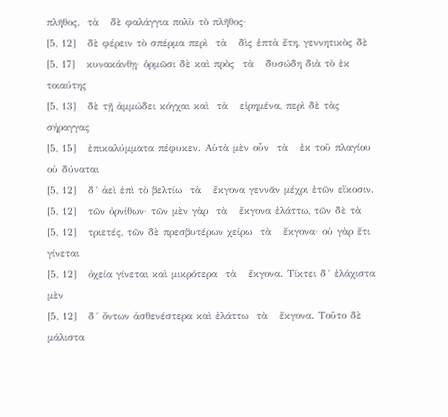πλῆθος,  τὰ   δὲ φαλάγγια πολὺ τὸ πλῆθος·
[5, 12]   δὲ φέρειν τὸ σπέρμα περὶ  τὰ   δὶς ἑπτὰ ἔτη, γεννητικὸς δὲ
[5, 17]   κυνακάνθῃ· ὁρμῶσι δὲ καὶ πρὸς  τὰ   δυσώδη διὰ τὸ ἐκ τοιαύτης
[5, 13]   δὲ τῇ ἀμμώδει κόγχαι καὶ  τὰ   εἰρημένα, περὶ δὲ τὰς σήραγγας
[5, 15]   ἐπικαλύμματα πέφυκεν. Αὐτὰ μὲν οὖν  τὰ   ἐκ τοῦ πλαγίου οὐ δύναται
[5, 12]   δ´ ἀεὶ ἐπὶ τὸ βελτίω  τὰ   ἔκγονα γεννᾶν μέχρι ἐτῶν εἴκοσιν.
[5, 12]   τῶν ὀρνίθων· τῶν μὲν γὰρ  τὰ   ἔκγονα ἐλάττω, τῶν δὲ τὰ
[5, 12]   τριετές, τῶν δὲ πρεσβυτέρων χείρω  τὰ   ἔκγονα· οὐ γὰρ ἔτι γίνεται
[5, 12]   ὀχεία γίνεται καὶ μικρότερα  τὰ   ἔκγονα. Τίκτει δ´ ἐλάχιστα μὲν
[5, 12]   δ´ ὄντων ἀσθενέστερα καὶ ἐλάττω  τὰ   ἔκγονα. Τοῦτο δὲ μάλιστα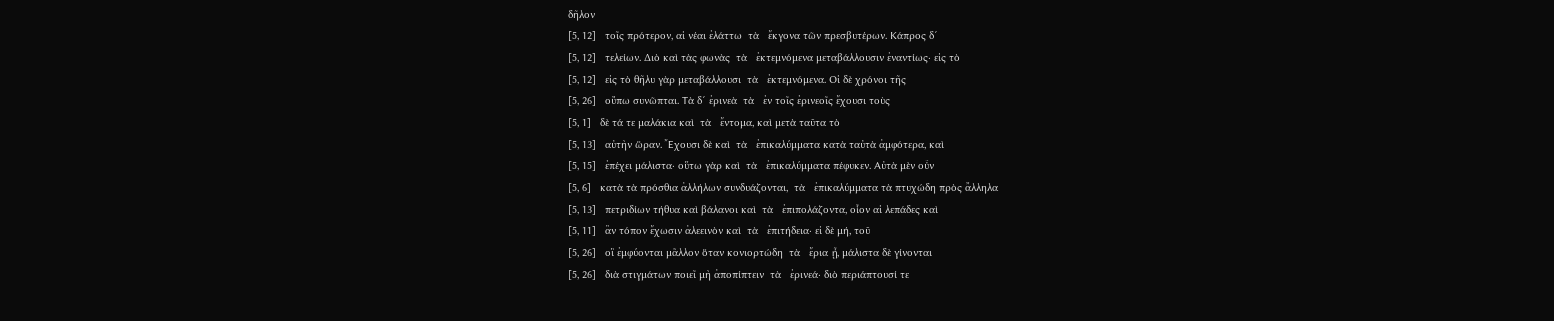δῆλον
[5, 12]   τοῖς πρότερον, αἱ νέαι ἐλάττω  τὰ   ἔκγονα τῶν πρεσβυτέρων. Κάπρος δ´
[5, 12]   τελείων. Διὸ καὶ τὰς φωνὰς  τὰ   ἐκτεμνόμενα μεταβάλλουσιν ἐναντίως· εἰς τὸ
[5, 12]   εἰς τὸ θῆλυ γὰρ μεταβάλλουσι  τὰ   ἐκτεμνόμενα. Οἱ δὲ χρόνοι τῆς
[5, 26]   οὔπω συνῶπται. Τὰ δ´ ἐρινεὰ  τὰ   ἐν τοῖς ἐρινεοῖς ἔχουσι τοὺς
[5, 1]   δὲ τά τε μαλάκια καὶ  τὰ   ἔντομα, καὶ μετὰ ταῦτα τὸ
[5, 13]   αὐτὴν ὥραν. Ἔχουσι δὲ καὶ  τὰ   ἐπικαλύμματα κατὰ ταὐτὰ ἀμφότερα, καὶ
[5, 15]   ἐπέχει μάλιστα· οὕτω γὰρ καὶ  τὰ   ἐπικαλύμματα πέφυκεν. Αὐτὰ μὲν οὖν
[5, 6]   κατὰ τὰ πρόσθια ἀλλήλων συνδυάζονται,  τὰ   ἐπικαλύμματα τὰ πτυχώδη πρὸς ἄλληλα
[5, 13]   πετριδίων τήθυα καὶ βάλανοι καὶ  τὰ   ἐπιπολάζοντα, οἷον αἱ λεπάδες καὶ
[5, 11]   ἂν τόπον ἔχωσιν ἀλεεινὸν καὶ  τὰ   ἐπιτήδεια· εἰ δὲ μή, τοῦ
[5, 26]   οἳ ἐμφύονται μᾶλλον ὅταν κονιορτώδη  τὰ   ἔρια ᾖ, μάλιστα δὲ γίνονται
[5, 26]   διὰ στιγμάτων ποιεῖ μὴ ἀποπίπτειν  τὰ   ἐρινεά· διὸ περιάπτουσί τε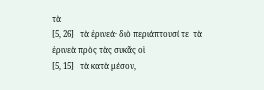τὰ
[5, 26]   τὰ ἐρινεά· διὸ περιάπτουσί τε  τὰ   ἐρινεὰ πρὸς τὰς συκᾶς οἱ
[5, 15]   τὰ κατὰ μέσον,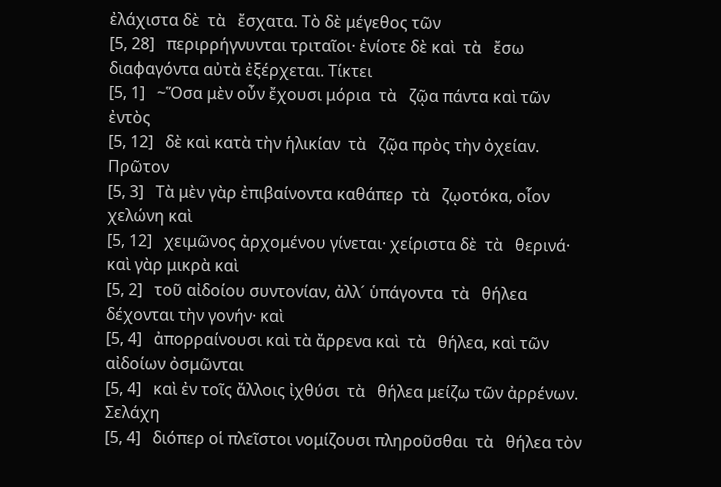ἐλάχιστα δὲ  τὰ   ἔσχατα. Τὸ δὲ μέγεθος τῶν
[5, 28]   περιρρήγνυνται τριταῖοι· ἐνίοτε δὲ καὶ  τὰ   ἔσω διαφαγόντα αὐτὰ ἐξέρχεται. Τίκτει
[5, 1]   ~Ὅσα μὲν οὖν ἔχουσι μόρια  τὰ   ζῷα πάντα καὶ τῶν ἐντὸς
[5, 12]   δὲ καὶ κατὰ τὴν ἡλικίαν  τὰ   ζῷα πρὸς τὴν ὀχείαν. Πρῶτον
[5, 3]   Τὰ μὲν γὰρ ἐπιβαίνοντα καθάπερ  τὰ   ζῳοτόκα, οἷον χελώνη καὶ
[5, 12]   χειμῶνος ἀρχομένου γίνεται· χείριστα δὲ  τὰ   θερινά· καὶ γὰρ μικρὰ καὶ
[5, 2]   τοῦ αἰδοίου συντονίαν, ἀλλ´ ὑπάγοντα  τὰ   θήλεα δέχονται τὴν γονήν· καὶ
[5, 4]   ἀπορραίνουσι καὶ τὰ ἄρρενα καὶ  τὰ   θήλεα, καὶ τῶν αἰδοίων ὀσμῶνται
[5, 4]   καὶ ἐν τοῖς ἄλλοις ἰχθύσι  τὰ   θήλεα μείζω τῶν ἀρρένων. Σελάχη
[5, 4]   διόπερ οἱ πλεῖστοι νομίζουσι πληροῦσθαι  τὰ   θήλεα τὸν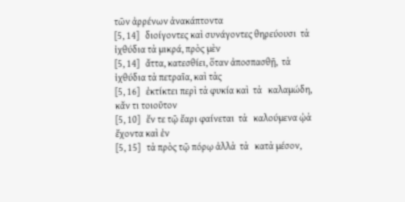τῶν ἀρρένων ἀνακάπτοντα
[5, 14]   διοίγοντες καὶ συνάγοντες θηρεύουσι  τὰ   ἰχθύδια τὰ μικρά, πρὸς μὲν
[5, 14]   ἄττα, κατεσθίει, ὅταν ἀποσπασθῇ,  τὰ   ἰχθύδια τὰ πετραῖα, καὶ τὰς
[5, 16]   ἐκτίκτει περὶ τὰ φυκία καὶ  τὰ   καλαμώδη, κἄν τι τοιοῦτον
[5, 10]   ἔν τε τῷ ἔαρι φαίνεται  τὰ   καλούμενα ᾠὰ ἔχοντα καὶ ἐν
[5, 15]   τὰ πρὸς τῷ πόρῳ ἀλλὰ  τὰ   κατὰ μέσον,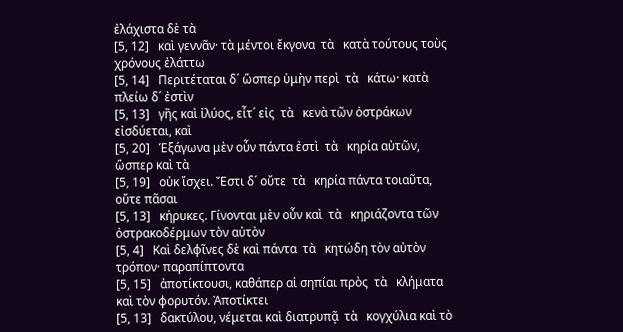ἐλάχιστα δὲ τὰ
[5, 12]   καὶ γεννᾶν· τὰ μέντοι ἔκγονα  τὰ   κατὰ τούτους τοὺς χρόνους ἐλάττω
[5, 14]   Περιτέταται δ´ ὥσπερ ὑμὴν περὶ  τὰ   κάτω· κατὰ πλείω δ´ ἐστὶν
[5, 13]   γῆς καὶ ἰλύος, εἶτ´ εἰς  τὰ   κενὰ τῶν ὀστράκων εἰσδύεται, καὶ
[5, 20]   Ἑξάγωνα μὲν οὖν πάντα ἐστὶ  τὰ   κηρία αὐτῶν, ὥσπερ καὶ τὰ
[5, 19]   οὐκ ἴσχει. Ἔστι δ´ οὔτε  τὰ   κηρία πάντα τοιαῦτα, οὔτε πᾶσαι
[5, 13]   κήρυκες. Γίνονται μὲν οὖν καὶ  τὰ   κηριάζοντα τῶν ὀστρακοδέρμων τὸν αὐτὸν
[5, 4]   Καὶ δελφῖνες δὲ καὶ πάντα  τὰ   κητώδη τὸν αὐτὸν τρόπον· παραπίπτοντα
[5, 15]   ἀποτίκτουσι, καθάπερ αἱ σηπίαι πρὸς  τὰ   κλήματα καὶ τὸν φορυτόν. Ἀποτίκτει
[5, 13]   δακτύλου, νέμεται καὶ διατρυπᾷ  τὰ   κογχύλια καὶ τὸ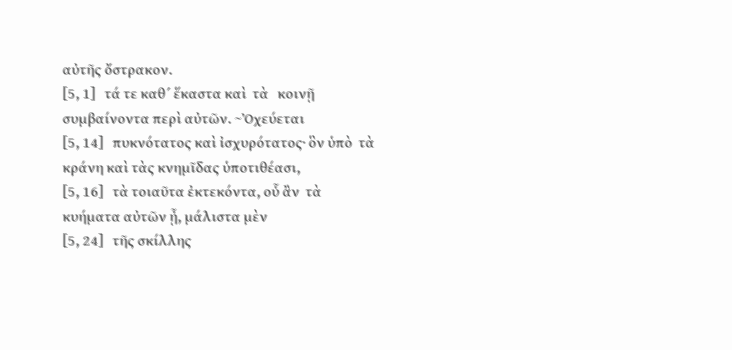αὐτῆς ὄστρακον.
[5, 1]   τά τε καθ´ ἕκαστα καὶ  τὰ   κοινῇ συμβαίνοντα περὶ αὐτῶν. ~Ὀχεύεται
[5, 14]   πυκνότατος καὶ ἰσχυρότατος· ὃν ὑπὸ  τὰ   κράνη καὶ τὰς κνημῖδας ὑποτιθέασι,
[5, 16]   τὰ τοιαῦτα ἐκτεκόντα, οὗ ἂν  τὰ   κυήματα αὐτῶν ᾖ, μάλιστα μὲν
[5, 24]   τῆς σκίλλης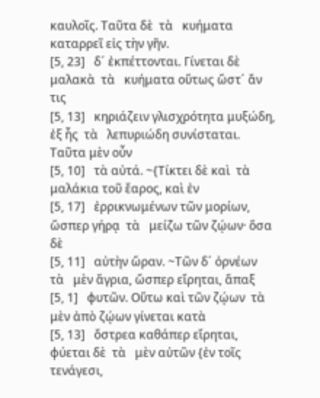καυλοῖς. Ταῦτα δὲ  τὰ   κυήματα καταρρεῖ εἰς τὴν γῆν.
[5, 23]   δ´ ἐκπέττονται. Γίνεται δὲ μαλακὰ  τὰ   κυήματα οὕτως ὥστ´ ἄν τις
[5, 13]   κηριάζειν γλισχρότητα μυξώδη, ἐξ ἧς  τὰ   λεπυριώδη συνίσταται. Ταῦτα μὲν οὖν
[5, 10]   τὰ αὐτά. ~{Τίκτει δὲ καὶ  τὰ   μαλάκια τοῦ ἔαρος, καὶ ἐν
[5, 17]   ἐρρικνωμένων τῶν μορίων, ὥσπερ γήρᾳ  τὰ   μείζω τῶν ζῴων· ὅσα δὲ
[5, 11]   αὐτὴν ὥραν. ~Τῶν δ´ ὀρνέων  τὰ   μὲν ἄγρια, ὥσπερ εἴρηται, ἅπαξ
[5, 1]   φυτῶν. Οὕτω καὶ τῶν ζῴων  τὰ   μὲν ἀπὸ ζῴων γίνεται κατὰ
[5, 13]   ὄστρεα καθάπερ εἴρηται, φύεται δὲ  τὰ   μὲν αὐτῶν {ἐν τοῖς τενάγεσι,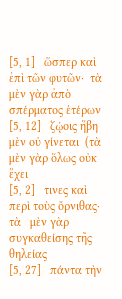[5, 1]   ὥσπερ καὶ ἐπὶ τῶν φυτῶν·  τὰ   μὲν γὰρ ἀπὸ σπέρματος ἑτέρων
[5, 12]   ζῴοις ἥβη μὲν οὐ γίνεται  (τὰ   μὲν γὰρ ὅλως οὐκ ἔχει
[5, 2]   τινες καὶ περὶ τοὺς ὄρνιθας·  τὰ   μὲν γὰρ συγκαθείσης τῆς θηλείας
[5, 27]   πάντα τὴν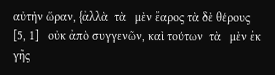αὐτὴν ὥραν, {ἀλλὰ  τὰ   μὲν ἔαρος τὰ δὲ θέρους
[5, 1]   οὐκ ἀπὸ συγγενῶν, καὶ τούτων  τὰ   μὲν ἐκ γῆς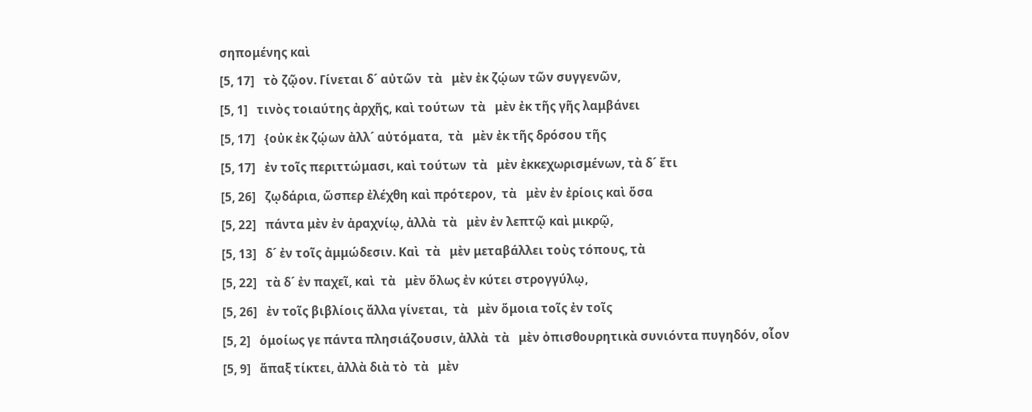σηπομένης καὶ
[5, 17]   τὸ ζῷον. Γίνεται δ´ αὐτῶν  τὰ   μὲν ἐκ ζῴων τῶν συγγενῶν,
[5, 1]   τινὸς τοιαύτης ἀρχῆς, καὶ τούτων  τὰ   μὲν ἐκ τῆς γῆς λαμβάνει
[5, 17]   {οὐκ ἐκ ζῴων ἀλλ´ αὐτόματα,  τὰ   μὲν ἐκ τῆς δρόσου τῆς
[5, 17]   ἐν τοῖς περιττώμασι, καὶ τούτων  τὰ   μὲν ἐκκεχωρισμένων, τὰ δ´ ἔτι
[5, 26]   ζῳδάρια, ὥσπερ ἐλέχθη καὶ πρότερον,  τὰ   μὲν ἐν ἐρίοις καὶ ὅσα
[5, 22]   πάντα μὲν ἐν ἀραχνίῳ, ἀλλὰ  τὰ   μὲν ἐν λεπτῷ καὶ μικρῷ,
[5, 13]   δ´ ἐν τοῖς ἀμμώδεσιν. Καὶ  τὰ   μὲν μεταβάλλει τοὺς τόπους, τὰ
[5, 22]   τὰ δ´ ἐν παχεῖ, καὶ  τὰ   μὲν ὅλως ἐν κύτει στρογγύλῳ,
[5, 26]   ἐν τοῖς βιβλίοις ἄλλα γίνεται,  τὰ   μὲν ὅμοια τοῖς ἐν τοῖς
[5, 2]   ὁμοίως γε πάντα πλησιάζουσιν, ἀλλὰ  τὰ   μὲν ὀπισθουρητικὰ συνιόντα πυγηδόν, οἷον
[5, 9]   ἅπαξ τίκτει, ἀλλὰ διὰ τὸ  τὰ   μὲν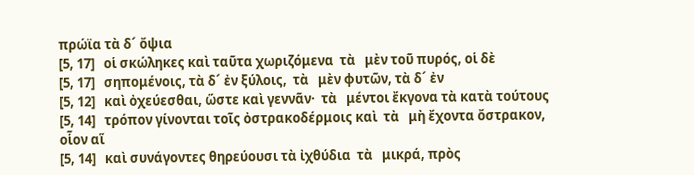πρώϊα τὰ δ´ ὄψια
[5, 17]   οἱ σκώληκες καὶ ταῦτα χωριζόμενα  τὰ   μὲν τοῦ πυρός, οἱ δὲ
[5, 17]   σηπομένοις, τὰ δ´ ἐν ξύλοις,  τὰ   μὲν φυτῶν, τὰ δ´ ἐν
[5, 12]   καὶ ὀχεύεσθαι, ὥστε καὶ γεννᾶν·  τὰ   μέντοι ἔκγονα τὰ κατὰ τούτους
[5, 14]   τρόπον γίνονται τοῖς ὀστρακοδέρμοις καὶ  τὰ   μὴ ἔχοντα ὄστρακον, οἷον αἵ
[5, 14]   καὶ συνάγοντες θηρεύουσι τὰ ἰχθύδια  τὰ   μικρά, πρὸς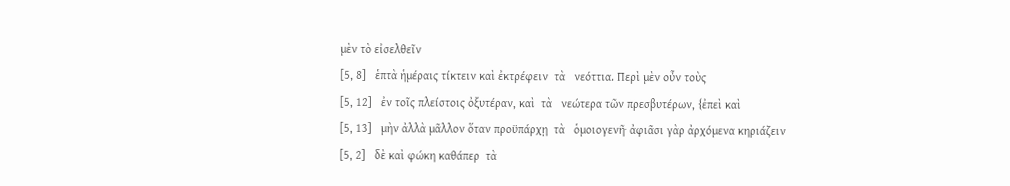μὲν τὸ εἰσελθεῖν
[5, 8]   ἑπτὰ ἡμέραις τίκτειν καὶ ἐκτρέφειν  τὰ   νεόττια. Περὶ μὲν οὖν τοὺς
[5, 12]   ἐν τοῖς πλείστοις ὀξυτέραν, καὶ  τὰ   νεώτερα τῶν πρεσβυτέρων, {ἐπεὶ καὶ
[5, 13]   μὴν ἀλλὰ μᾶλλον ὅταν προϋπάρχῃ  τὰ   ὁμοιογενῆ· ἀφιᾶσι γὰρ ἀρχόμενα κηριάζειν
[5, 2]   δὲ καὶ φώκη καθάπερ  τὰ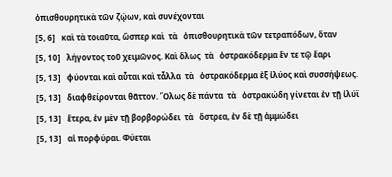ὀπισθουρητικὰ τῶν ζῴων, καὶ συνέχονται
[5, 6]   καὶ τὰ τοιαῦτα, ὥσπερ καὶ  τὰ   ὀπισθουρητικὰ τῶν τετραπόδων, ὅταν
[5, 10]   λήγοντος τοῦ χειμῶνος. Καὶ ὅλως  τὰ   ὀστρακόδερμα ἔν τε τῷ ἔαρι
[5, 13]   φύονται καὶ αὗται καὶ τἆλλα  τὰ   ὀστρακόδερμα ἐξ ἰλύος καὶ συσσήψεως.
[5, 13]   διαφθείρονται θᾶττον. Ὅλως δὲ πάντα  τὰ   ὀστρακώδη γίνεται ἐν τῇ ἰλύϊ
[5, 13]   ἕτερα, ἐν μὲν τῇ βορβορώδει  τὰ   ὄστρεα, ἐν δὲ τῇ ἀμμώδει
[5, 13]   αἱ πορφύραι. Φύεται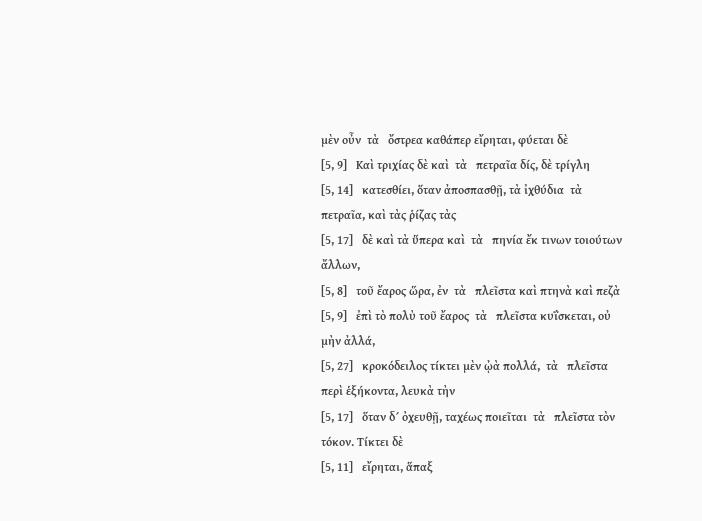μὲν οὖν  τὰ   ὄστρεα καθάπερ εἴρηται, φύεται δὲ
[5, 9]   Καὶ τριχίας δὲ καὶ  τὰ   πετραῖα δίς, δὲ τρίγλη
[5, 14]   κατεσθίει, ὅταν ἀποσπασθῇ, τὰ ἰχθύδια  τὰ   πετραῖα, καὶ τὰς ῥίζας τὰς
[5, 17]   δὲ καὶ τὰ ὕπερα καὶ  τὰ   πηνία ἔκ τινων τοιούτων ἄλλων,
[5, 8]   τοῦ ἔαρος ὥρα, ἐν  τὰ   πλεῖστα καὶ πτηνὰ καὶ πεζὰ
[5, 9]   ἐπὶ τὸ πολὺ τοῦ ἔαρος  τὰ   πλεῖστα κυΐσκεται, οὐ μὴν ἀλλά,
[5, 27]   κροκόδειλος τίκτει μὲν ᾠὰ πολλά,  τὰ   πλεῖστα περὶ ἑξήκοντα, λευκὰ τὴν
[5, 17]   ὅταν δ´ ὀχευθῇ, ταχέως ποιεῖται  τὰ   πλεῖστα τὸν τόκον. Τίκτει δὲ
[5, 11]   εἴρηται, ἅπαξ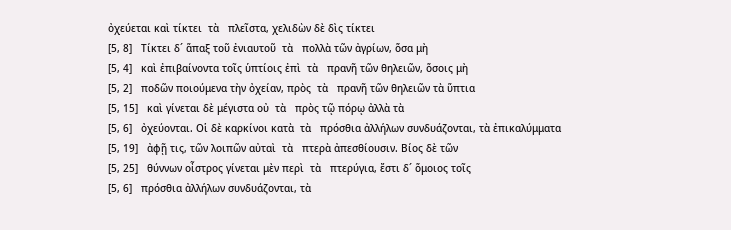ὀχεύεται καὶ τίκτει  τὰ   πλεῖστα, χελιδὼν δὲ δὶς τίκτει
[5, 8]   Τίκτει δ´ ἅπαξ τοῦ ἐνιαυτοῦ  τὰ   πολλὰ τῶν ἀγρίων, ὅσα μὴ
[5, 4]   καὶ ἐπιβαίνοντα τοῖς ὑπτίοις ἐπὶ  τὰ   πρανῆ τῶν θηλειῶν, ὅσοις μὴ
[5, 2]   ποδῶν ποιούμενα τὴν ὀχείαν, πρὸς  τὰ   πρανῆ τῶν θηλειῶν τὰ ὕπτια
[5, 15]   καὶ γίνεται δὲ μέγιστα οὐ  τὰ   πρὸς τῷ πόρῳ ἀλλὰ τὰ
[5, 6]   ὀχεύονται. Οἱ δὲ καρκίνοι κατὰ  τὰ   πρόσθια ἀλλήλων συνδυάζονται, τὰ ἐπικαλύμματα
[5, 19]   ἀφῇ τις, τῶν λοιπῶν αὐταὶ  τὰ   πτερὰ ἀπεσθίουσιν. Βίος δὲ τῶν
[5, 25]   θύννων οἶστρος γίνεται μὲν περὶ  τὰ   πτερύγια, ἔστι δ´ ὅμοιος τοῖς
[5, 6]   πρόσθια ἀλλήλων συνδυάζονται, τὰ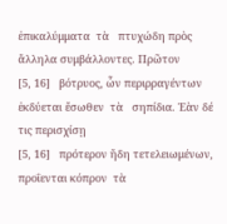ἐπικαλύμματα  τὰ   πτυχώδη πρὸς ἄλληλα συμβάλλοντες. Πρῶτον
[5, 16]   βότρυος, ὧν περιρραγέντων ἐκδύεται ἔσωθεν  τὰ   σηπίδια. Ἐὰν δέ τις περισχίσῃ
[5, 16]   πρότερον ἤδη τετελειωμένων, προΐενται κόπρον  τὰ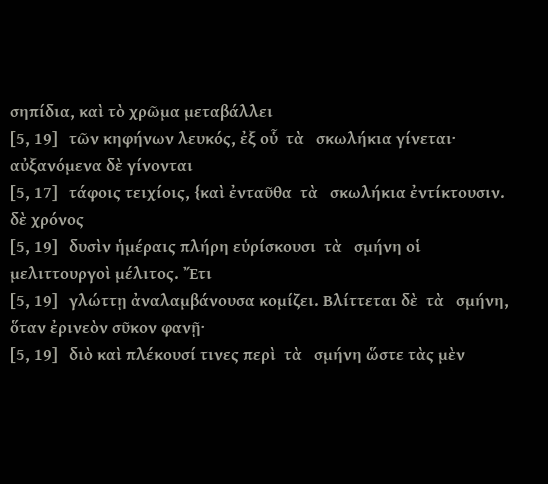σηπίδια, καὶ τὸ χρῶμα μεταβάλλει
[5, 19]   τῶν κηφήνων λευκός, ἐξ οὗ  τὰ   σκωλήκια γίνεται· αὐξανόμενα δὲ γίνονται
[5, 17]   τάφοις τειχίοις, {καὶ ἐνταῦθα  τὰ   σκωλήκια ἐντίκτουσιν. δὲ χρόνος
[5, 19]   δυσὶν ἡμέραις πλήρη εὑρίσκουσι  τὰ   σμήνη οἱ μελιττουργοὶ μέλιτος. Ἔτι
[5, 19]   γλώττῃ ἀναλαμβάνουσα κομίζει. Βλίττεται δὲ  τὰ   σμήνη, ὅταν ἐρινεὸν σῦκον φανῇ·
[5, 19]   διὸ καὶ πλέκουσί τινες περὶ  τὰ   σμήνη ὥστε τὰς μὲν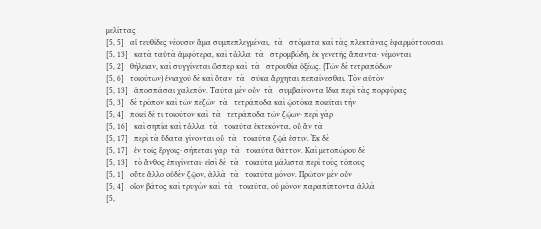μελίττας
[5, 5]   αἱ τευθίδες νέουσιν ἅμα συμπεπλεγμέναι,  τὰ   στόματα καὶ τὰς πλεκτάνας ἐφαρμόττουσαι
[5, 13]   κατὰ ταὐτὰ ἀμφότερα, καὶ τἆλλα  τὰ   στρομβώδη, ἐκ γενετῆς ἅπαντα· νέμονται
[5, 2]   θήλειαν, καὶ συγγίνεται ὥσπερ καὶ  τὰ   στρουθία ὀξέως. {Τῶν δὲ τετραπόδων
[5, 6]   τοιούτων) ἐνιαχοῦ δὲ καὶ ὅταν  τὰ   σῦκα ἄρχηται πεπαίνεσθαι. Τὸν αὐτὸν
[5, 13]   ἀποσπάσαι χαλεπόν. Ταῦτα μὲν οὖν  τὰ   συμβαίνοντα ἴδια περὶ τὰς πορφύρας
[5, 3]   δὲ τρόπον καὶ τῶν πεζῶν  τὰ   τετράποδα καὶ ᾠοτόκα ποιεῖται τὴν
[5, 4]   ποιεῖ δέ τι τοιοῦτον καὶ  τὰ   τετράποδα τῶν ζῴων· περὶ γὰρ
[5, 16]   καὶ σηπία καὶ τἆλλα  τὰ   τοιαῦτα ἐκτεκόντα, οὗ ἂν τὰ
[5, 17]   περὶ τὰ ὕδατα γίνονται οὗ  τὰ   τοιαῦτα ζῷά ἐστιν. Ἐκ δὲ
[5, 17]   ἐν τοῖς ἔργοις· σήπεται γὰρ  τὰ   τοιαῦτα θᾶττον. Καὶ μετοπώρου δὲ
[5, 13]   τὸ ἄνθος ἐπιγίνεται· εἰσὶ δὲ  τὰ   τοιαῦτα μάλιστα περὶ τοὺς τόπους
[5, 1]   οὔτε ἄλλο οὐδὲν ζῷον, ἀλλὰ  τὰ   τοιαῦτα μόνον. Πρῶτον μὲν οὖν
[5, 4]   οἷον βάτος καὶ τρυγὼν καὶ  τὰ   τοιαῦτα, οὐ μόνον παραπίπτοντα ἀλλὰ
[5,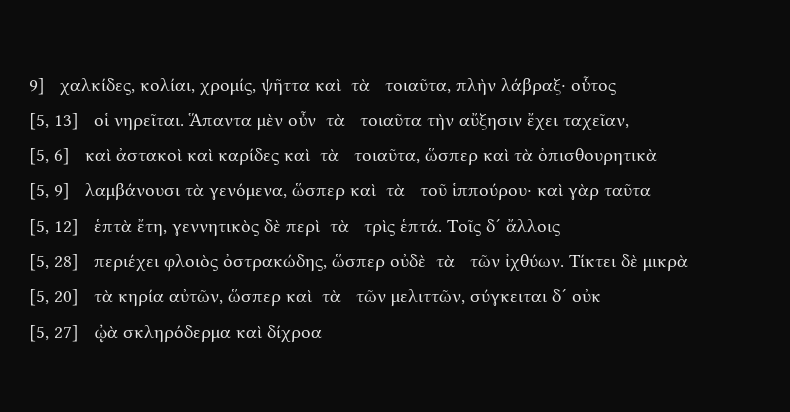9]   χαλκίδες, κολίαι, χρομίς, ψῆττα καὶ  τὰ   τοιαῦτα, πλὴν λάβραξ· οὗτος
[5, 13]   οἱ νηρεῖται. Ἅπαντα μὲν οὖν  τὰ   τοιαῦτα τὴν αὔξησιν ἔχει ταχεῖαν,
[5, 6]   καὶ ἀστακοὶ καὶ καρίδες καὶ  τὰ   τοιαῦτα, ὥσπερ καὶ τὰ ὀπισθουρητικὰ
[5, 9]   λαμβάνουσι τὰ γενόμενα, ὥσπερ καὶ  τὰ   τοῦ ἱππούρου· καὶ γὰρ ταῦτα
[5, 12]   ἑπτὰ ἔτη, γεννητικὸς δὲ περὶ  τὰ   τρὶς ἑπτά. Τοῖς δ´ ἄλλοις
[5, 28]   περιέχει φλοιὸς ὀστρακώδης, ὥσπερ οὐδὲ  τὰ   τῶν ἰχθύων. Τίκτει δὲ μικρὰ
[5, 20]   τὰ κηρία αὐτῶν, ὥσπερ καὶ  τὰ   τῶν μελιττῶν, σύγκειται δ´ οὐκ
[5, 27]   ᾠὰ σκληρόδερμα καὶ δίχροα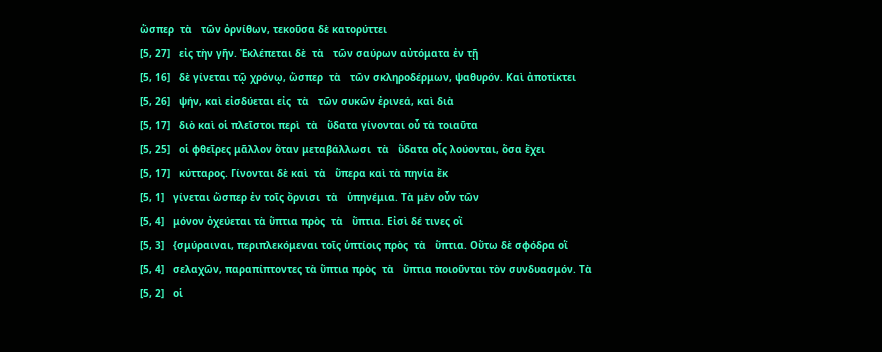ὥσπερ  τὰ   τῶν ὀρνίθων, τεκοῦσα δὲ κατορύττει
[5, 27]   εἰς τὴν γῆν. Ἐκλέπεται δὲ  τὰ   τῶν σαύρων αὐτόματα ἐν τῇ
[5, 16]   δὲ γίνεται τῷ χρόνῳ, ὥσπερ  τὰ   τῶν σκληροδέρμων, ψαθυρόν. Καὶ ἀποτίκτει
[5, 26]   ψήν, καὶ εἰσδύεται εἰς  τὰ   τῶν συκῶν ἐρινεά, καὶ διὰ
[5, 17]   διὸ καὶ οἱ πλεῖστοι περὶ  τὰ   ὕδατα γίνονται οὗ τὰ τοιαῦτα
[5, 25]   οἱ φθεῖρες μᾶλλον ὅταν μεταβάλλωσι  τὰ   ὕδατα οἷς λούονται, ὅσα ἔχει
[5, 17]   κύτταρος. Γίνονται δὲ καὶ  τὰ   ὕπερα καὶ τὰ πηνία ἔκ
[5, 1]   γίνεται ὥσπερ ἐν τοῖς ὄρνισι  τὰ   ὑπηνέμια. Τὰ μὲν οὖν τῶν
[5, 4]   μόνον ὀχεύεται τὰ ὕπτια πρὸς  τὰ   ὕπτια. Εἰσὶ δέ τινες οἳ
[5, 3]   {σμύραιναι, περιπλεκόμεναι τοῖς ὑπτίοις πρὸς  τὰ   ὕπτια. Οὕτω δὲ σφόδρα οἵ
[5, 4]   σελαχῶν, παραπίπτοντες τὰ ὕπτια πρὸς  τὰ   ὕπτια ποιοῦνται τὸν συνδυασμόν. Τὰ
[5, 2]   οἱ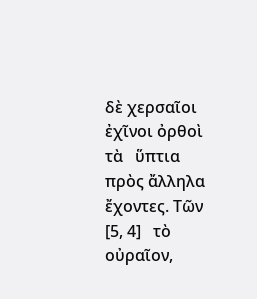δὲ χερσαῖοι ἐχῖνοι ὀρθοὶ  τὰ   ὕπτια πρὸς ἄλληλα ἔχοντες. Τῶν
[5, 4]   τὸ οὐραῖον,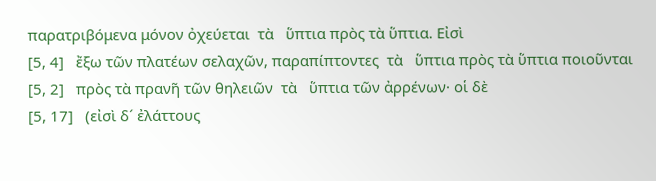παρατριβόμενα μόνον ὀχεύεται  τὰ   ὕπτια πρὸς τὰ ὕπτια. Εἰσὶ
[5, 4]   ἔξω τῶν πλατέων σελαχῶν, παραπίπτοντες  τὰ   ὕπτια πρὸς τὰ ὕπτια ποιοῦνται
[5, 2]   πρὸς τὰ πρανῆ τῶν θηλειῶν  τὰ   ὕπτια τῶν ἀρρένων· οἱ δὲ
[5, 17]   (εἰσὶ δ´ ἐλάττους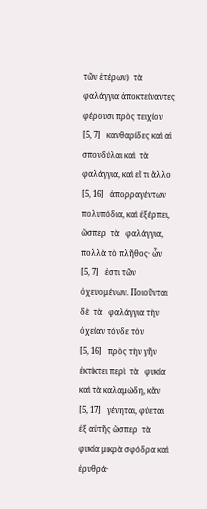τῶν ἑτέρων)  τὰ   φαλάγγια ἀποκτείναντες φέρουσι πρὸς τειχίον
[5, 7]   κανθαρίδες καὶ αἱ σπονδύλαι καὶ  τὰ   φαλάγγια, καὶ εἴ τι ἄλλο
[5, 16]   ἀπορραγέντων πολυπόδια, καὶ ἐξέρπει, ὥσπερ  τὰ   φαλάγγια, πολλὰ τὸ πλῆθος· ὧν
[5, 7]   ἐστι τῶν ὀχευομένων. Ποιοῦνται δὲ  τὰ   φαλάγγια τὴν ὀχείαν τόνδε τὸν
[5, 16]   πρὸς τὴν γῆν ἐκτίκτει περὶ  τὰ   φυκία καὶ τὰ καλαμώδη, κἄν
[5, 17]   γένηται, φύεται ἐξ αὐτῆς ὥσπερ  τὰ   φυκία μικρὰ σφόδρα καὶ ἐρυθρά·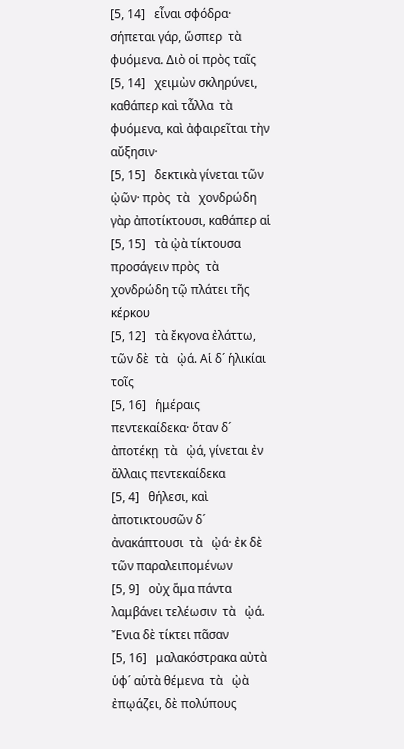[5, 14]   εἶναι σφόδρα· σήπεται γάρ, ὥσπερ  τὰ   φυόμενα. Διὸ οἱ πρὸς ταῖς
[5, 14]   χειμὼν σκληρύνει, καθάπερ καὶ τἆλλα  τὰ   φυόμενα, καὶ ἀφαιρεῖται τὴν αὔξησιν·
[5, 15]   δεκτικὰ γίνεται τῶν ᾠῶν· πρὸς  τὰ   χονδρώδη γὰρ ἀποτίκτουσι, καθάπερ αἱ
[5, 15]   τὰ ᾠὰ τίκτουσα προσάγειν πρὸς  τὰ   χονδρώδη τῷ πλάτει τῆς κέρκου
[5, 12]   τὰ ἔκγονα ἐλάττω, τῶν δὲ  τὰ   ᾠά. Αἱ δ´ ἡλικίαι τοῖς
[5, 16]   ἡμέραις πεντεκαίδεκα· ὅταν δ´ ἀποτέκῃ  τὰ   ᾠά, γίνεται ἐν ἄλλαις πεντεκαίδεκα
[5, 4]   θήλεσι, καὶ ἀποτικτουσῶν δ´ ἀνακάπτουσι  τὰ   ᾠά· ἐκ δὲ τῶν παραλειπομένων
[5, 9]   οὐχ ἅμα πάντα λαμβάνει τελέωσιν  τὰ   ᾠά. Ἔνια δὲ τίκτει πᾶσαν
[5, 16]   μαλακόστρακα αὐτὰ ὑφ´ αὑτὰ θέμενα  τὰ   ᾠὰ ἐπῳάζει, δὲ πολύπους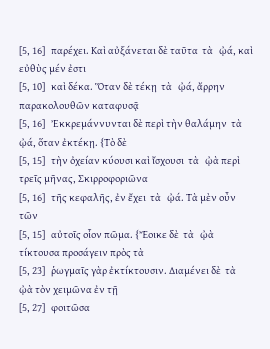[5, 16]   παρέχει. Καὶ αὐξάνεται δὲ ταῦτα  τὰ   ᾠά, καὶ εὐθὺς μέν ἐστι
[5, 10]   καὶ δέκα. Ὅταν δὲ τέκῃ  τὰ   ᾠά, ἄρρην παρακολουθῶν καταφυσᾷ
[5, 16]   Ἐκκρεμάννυνται δὲ περὶ τὴν θαλάμην  τὰ   ᾠά, ὅταν ἐκτέκῃ. {Τὸ δὲ
[5, 15]   τὴν ὀχείαν κύουσι καὶ ἴσχουσι  τὰ   ᾠὰ περὶ τρεῖς μῆνας, Σκιρροφοριῶνα
[5, 16]   τῆς κεφαλῆς, ἐν ἔχει  τὰ   ᾠά. Τὰ μὲν οὖν τῶν
[5, 15]   αὐτοῖς οἷον πῶμα. {Ἔοικε δὲ  τὰ   ᾠὰ τίκτουσα προσάγειν πρὸς τὰ
[5, 23]   ῥωγμαῖς γὰρ ἐκτίκτουσιν. Διαμένει δὲ  τὰ   ᾠὰ τὸν χειμῶνα ἐν τῇ
[5, 27]   φοιτῶσα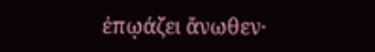ἐπῳάζει ἄνωθεν·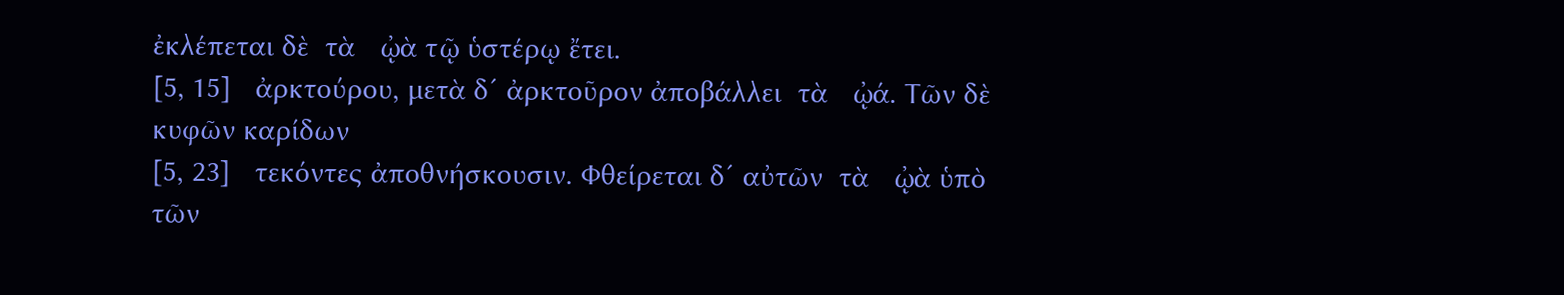ἐκλέπεται δὲ  τὰ   ᾠὰ τῷ ὑστέρῳ ἔτει.
[5, 15]   ἀρκτούρου, μετὰ δ´ ἀρκτοῦρον ἀποβάλλει  τὰ   ᾠά. Τῶν δὲ κυφῶν καρίδων
[5, 23]   τεκόντες ἀποθνήσκουσιν. Φθείρεται δ´ αὐτῶν  τὰ   ᾠὰ ὑπὸ τῶν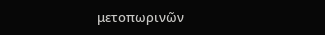μετοπωρινῶν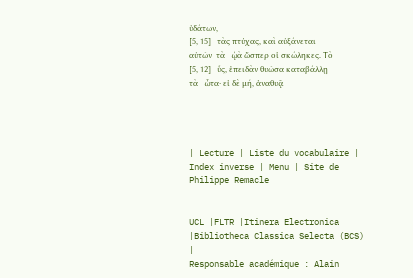ὑδάτων,
[5, 15]   τὰς πτύχας, καὶ αὐξάνεται αὐτῶν  τὰ   ᾠὰ ὥσπερ οἱ σκώληκες. Τὸ
[5, 12]   ὗς, ἐπειδὰν θυῶσα καταβάλλῃ  τὰ   ὦτα· εἰ δὲ μή, ἀναθυᾷ




| Lecture | Liste du vocabulaire | Index inverse | Menu | Site de Philippe Remacle


UCL |FLTR |Itinera Electronica |Bibliotheca Classica Selecta (BCS) |
Responsable académique : Alain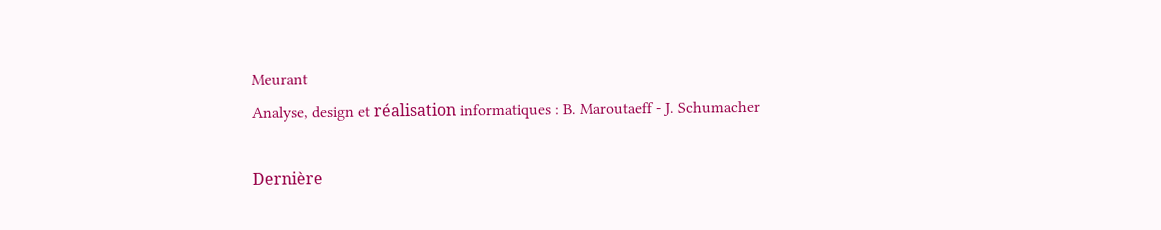Meurant
Analyse, design et réalisation informatiques : B. Maroutaeff - J. Schumacher

Dernière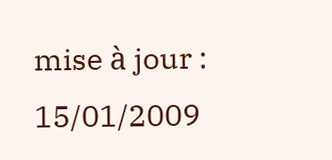mise à jour : 15/01/2009